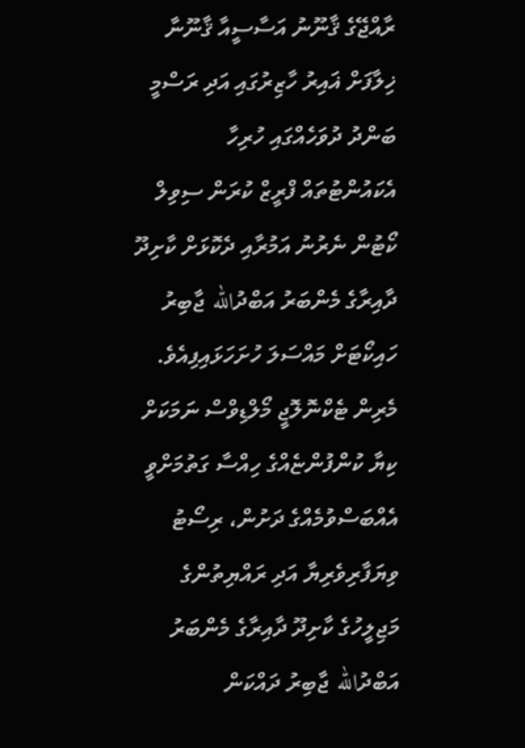ރާއްޖޭގެ ޤާނޫނު އަސާސީއާ ޤާނޫނާ ޚިލާފަށް ޣައިރު ހާޒިރުގައި އަދި ރަސްމީ ބަންދު ދުވަހެއްގައި ހުރިހާ އެކައުންޓުތައް ފްރީޒް ކުރަން ސިވިލް ކޯޓުން ނެރުނު އަމުރާއި ދެކޮޅަށް ކާށިދޫ ދާއިރާގެ މެންބަރު އަބްދުالله ޖާބިރު ހައިކޯޓަށް މައްސަލަ ހުށަހަޅައިފިއެވެ.
މެރިން ޓެކްނޮލޮޖީ މޯލްޑިވްސް ނަމަކަށް ކިޔާ ކުންފުންޏެއްގެ ހިއްސާ ގަތުމަށްވީ އެއްބަސްވުމެއްގެ ދަށުން، ރިސޯޓު ވިޔަފާރިވެރިޔާ އަދި ރައްޔިތުންގެ މަޖިލީހުގެ ކާށިދޫ ދާއިރާގެ މެންބަރު އަބްދުالله ޖާބިރު ދައްކަން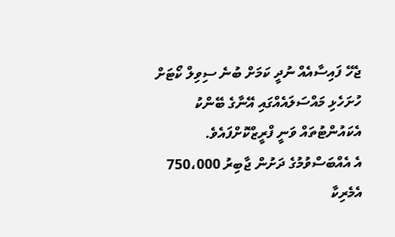ޖެހޭ ފައިސާއެއް ނުދީ ކަމަށް ބުނެ ސިވިލް ކޯޓަށް ހުށަހެޅި މައްސަލައެއްގައި އޭނާގެ ބޭންކު އެކައުންޓުތައް ވަނީ ފްރީޒްކޮށްފައެވެ.
އެ އެއްބަސްވުމުގެ ދަށުން ޖާބިރު 750،000 އެމެރިކާ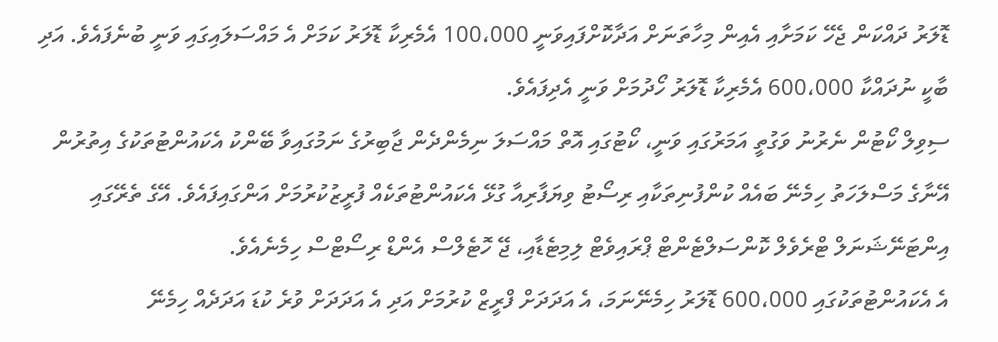ޑޮލަރު ދައްކަން ޖެހޭ ކަމަށާއި އެއިން މިހާތަނަށް އަދާކޮށްފައިވަނީ 100،000 އެމެރިކާ ޑޮލަރު ކަމަށް އެ މައްސަލައިގައި ވަނީ ބުނެފައެވެ. އަދި ބާކީ ނުދައްކާ 600،000 އެމެރިކާ ޑޮލަރު ހޯދުމަށް ވަނީ އެދިފައެވެ.
ސިވިލް ކޯޓުން ނެރުނު ވަގުތީ އަމަރުގައި ވަނީ، ކޯޓުގައި އޮތް މައްސަލަ ނިމެންދެން ޖާބިރުގެ ނަމުގައިވާ ބޭންކު އެކައުންޓުތަކުގެ އިތުރުން އޭނާގެ މަސްލަހަތު ހިމެނޭ ބައެއް ކުންފުނިތަކާއި ރިސޯޓު ވިޔަފާރިއާ ގުޅޭ އެކައުންޓުތަކެއް ފުރީޒުކުރުމަށް އަންގައިފައެވެ. އޭގެ ތެރޭގައި އިންޓަނޭޝަނަލް ޓްރެވެލް ކޮންސަލްޓެންޓް ޕްރައިވެޓް ލިމިޓެޑާއި، ޖޭ ހޮޓެލްސް އެންޑް ރިސޯޓްސް ހިމެނެއެވެ.
އެ އެކައުންޓުތަކުގައި 600،000 ޑޮލަރު ހިމެނޭނަމަ، އެ އަދަދަށް ފްރީޒް ކުރުމަށް އަދި އެ އަދަދަށް ވުރެ ކުޑަ އަދަދެއް ހިމެނޭ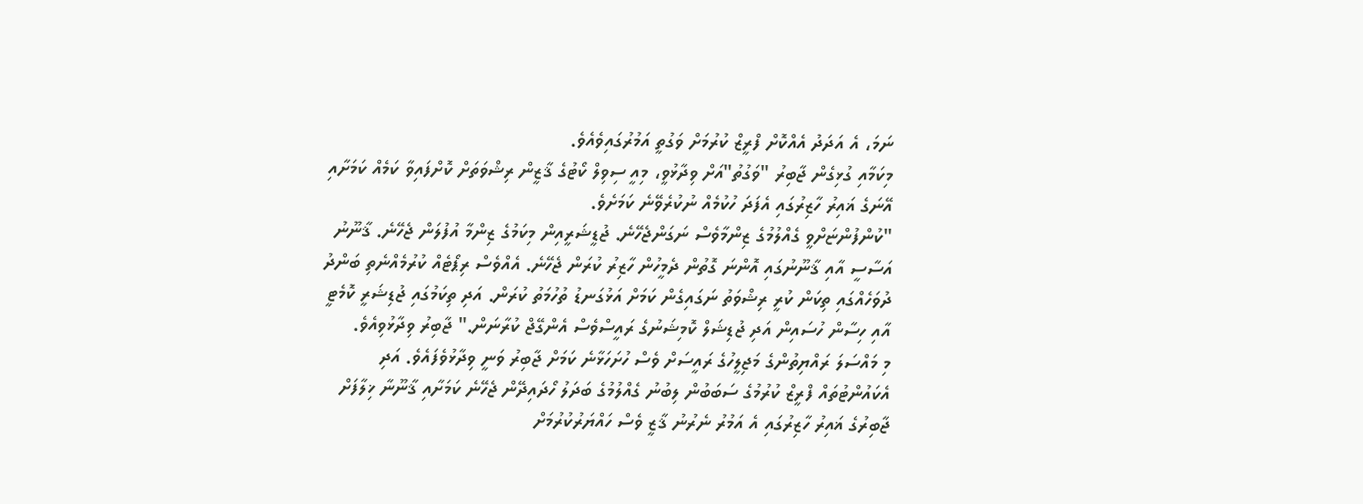ނަމަ، އެ އަދަދު އެއްކޮށް ފްރީޒް ކުރުމަށް ވަގުތީ އަމުރުގައިވެއެވެ.
މިކަމާއި ގުޅިގެން ޖާބިރު "ވަގުތު"އަށް ވިދާޅުވީ، މިއީ ސިވިލް ކޯޓުގެ ޤާޒީން ރިޝްވަތަށް ކޮށްފައިވާ ކަމެއް ކަމަށާއި އޭނަގެ ޣައިރު ހާޒިރުގައި އެފަދަ ހުކުމެއް ނުކުރެވޭނެ ކަމަށެވެ.
"ކުންފުންޏަށްވީ ގެއްލުމުގެ ޒިންމާވެސް ނަގަންޖެހޭނެ. ޖުޑީޝަރީއިން މިކަމުގެ ޒިންމާ އުފުލަން ޖެހޭނެ. ޤާނޫނު އަސާސީ އާއި ޤާނޫނުގައި އޮންނަ ގޮތުން ދެމީހުން ހާޒިރު ކުރަން ޖެހޭނެ. އެއްވެސް ރިޕޯޓެއް ކުރުމެއްނެތި ބަންދު ދުވަހެއްގައި ތިކަން ކުރީ ރިޝްވަތު ނަގައިގެން ކަމަށް އަޅުގަނޑު ތުހުމަތު ކުރަން. އަދި ތިކަމުގައި ޖުޑިޝަރީ ކޮމެޓީ އާއި ހިސާން ހުސައިން އަދި ޖުޑިޝަލް ކޮމިޝަނުގެ ރައީސްވެސް އެންގޭޖް ކުރާނަން." ޖާބިރު ވިދާޅުވިއެވެ.
މި މައްސަލަ ރައްޔިތުންގެ މަޖިލީހުގެ ރައީސަށް ވެސް ހުށަހަޅާނެ ކަމަށް ޖާބިރު ވަނީ ވިދާޅުވެފައެވެ. އަދި އެކައުންޓުތައް ފްރީޒް ކުރުމުގެ ސަބަބުން ލިބުނު ގެއްލުމުގެ ބަދަލު ހޯދައިދޭން ޖެހޭނެ ކަމަށާއި ޤާނޫނާ ޚިލާފަށް ޖާބިރުގެ ޣައިރު ހާޒިރުގައި އެ އަމުރު ނެރުނު ޤާޒީ ވެސް ހައްޔަރުކުރުމަށް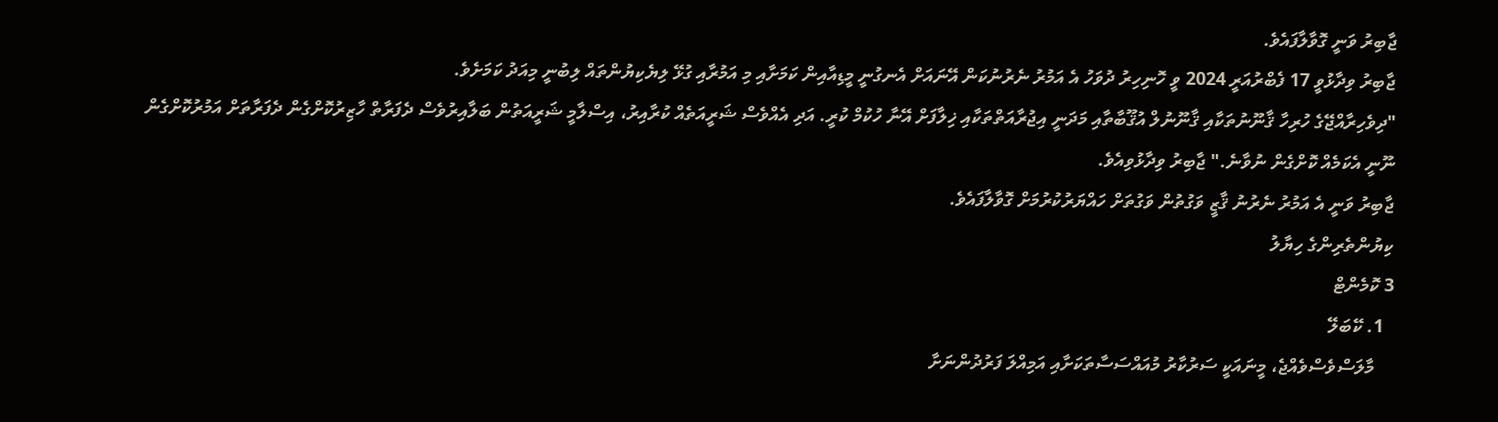ޖާބިރު ވަނީ ގޮވާލާފައެވެ.
ޖާބިރު ވިދާޅުވީ 17 ފެބްރުއަރީ 2024 ވީ ހޮނިހިރު ދުވަހު އެ އަމުރު ނެރުނުކަން އޭނައަށް އެނގުނީ މީޑިއާއިން ކަމަށާއި މި އަމުރާއި ގުޅޭ ލިޔެކިޔުންތައް ލިބުނީ މިއަދު ކަމަށެވެ.
"ދިވެހިރާއްޖޭގެ ހުރިހާ ޤާނޫނުތަކާއި ޤާނޫނުލް އުޤޫބާތާއި މަދަނީ އިޖުރާއަތްތަކާއި ޚިލާފަށް އޭނާ ހުކުމް ކުރީ. އަދި އެއްވެސް ޝަރީއަތެއް ކުރާއިރު، އިސްލާމީ ޝަރީއަތުން ބަލާއިރުވެސް ދެފަރާތް ހާޒިރުކޮށްގެން ދެފަރާތަށް އަމުރުކޮށްގެން ނޫނީ އެކަމެއް ކޮށްގެން ނުވާނެ." ޖާބިރު ވިދާޅުވިއެވެ.
ޖާބިރު ވަނީ އެ އަމުރު ނެރުނު ޤާޒީ ވަގުތުން ވަގުތަށް ހައްޔަރުކުރުމަށް ގޮވާލާފައެވެ.
ކިޔުންތެރިންގެ ހިޔާލު
3 ކޮމެންޓް
  1. ކޭބަލޭ
    މާލަސްވެސްވެއްޖެ، މީނައަކީ ސަރުކާރު މުއައްސަސާތަކަށާއި އަމިއްލަ ފަރުދުންނަށާ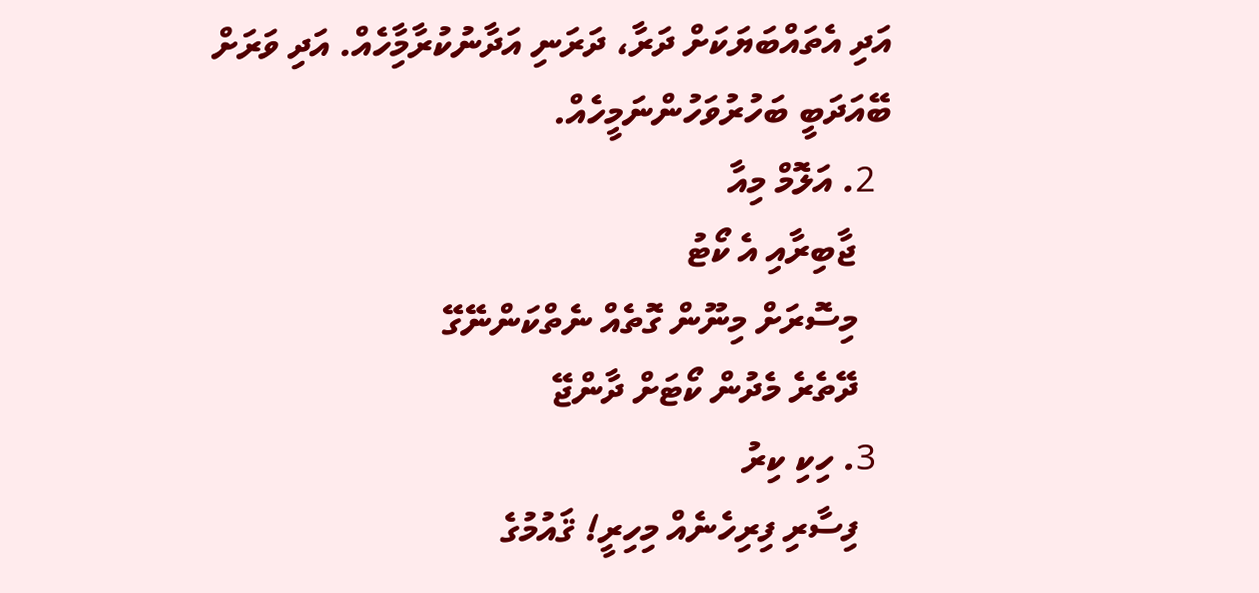އަދި އެތައްބަޔަކަށް ދަރާ، ދަރަނި އަދާނުކުރާމިާހެއް. އަދި ވަރަށް ބޭއަދަބީ ބަހުރުވަހުންނަމީހެއް.
  2. އަލޮމް މިއާ
    ޖާބިރާއި އެ ކޯޓު
    މިސޮރަށް މިނޫން ގޮތެއް ނެތްކަންނޭގޭ
    ދޭތެރެ މެދުން ކޯޓަށް ދާންޖޭ
  3. ހިކި ކިރު
    ފިސާރި ފިރިހެނެއް މިހިރީ! ޤައުމުގެ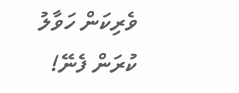ވެރިކަން ހަވާލު ކުރަން ފެނޭ!